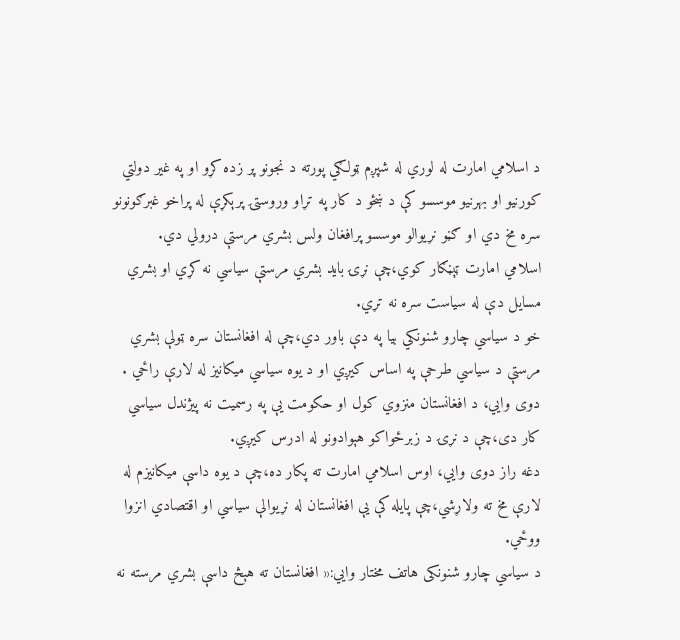د اسلامي امارت له لوري له شپږم ټولګي پورته د نجونو پر زده کړو او په غیر دولتي کورنیو او بهرنیو موسسو کې د ښځو د کار په تړاو وروستۍ پرېکړې له پراخو غبرګونونو سره مخ دي او ګڼو نړیوالو موسسو پرافغان ولس بشري مرستې درولي دي.
اسلامي امارت ټېڼګار کوي،چې نړۍ باید بشري مرستې سیاسي نه کړي او بشري مسایل دې له سیاست سره نه تړي.
خو د سیاسي چارو شنونکي بیا په دې باور دي،چې له افغانستان سره ټولې بشري مرستې د سیاسي طرحې په اساس کیږي او د یوه سیاسي میکانیز له لارې راځي .
دوی وايي، د افغانستان منزوي کول او حکومت یې په رسمیت نه پيژندل سیاسي کار دی،چې د نړۍ د زبرځواکو هېوادونو له ادرس کیږي.
دغه راز دوی وايي، اوس اسلامي امارت ته پکار ده،چې د یوه داسې میکانیزم له لارې مخ ته ولاړشي،چې پایله کې یې افغانستان له نړیوالې سیاسي او اقتصادي انزوا ووځي.
د سیاسي چارو شنونکی هاتف مختار وايي:« افغانستان ته هېڅ داسې بشري مرسته نه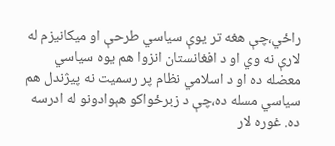راځي،چې هغه تر یوې سیاسي طرحې او میکانیزم له لارې نه وي او د افغانستان انزوا هم یوه سیاسي معضله ده او د اسلامي نظام پر رسمیت نه پيژندل هم سیاسي مسله ده،چې د زبرځواکو هېوادونو له ادرسه ده. غوره لار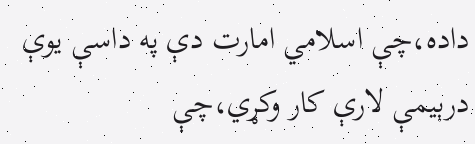داده،چې اسلامي امارت دې په داسې یوې درېیمې لارې کار وکړي،چې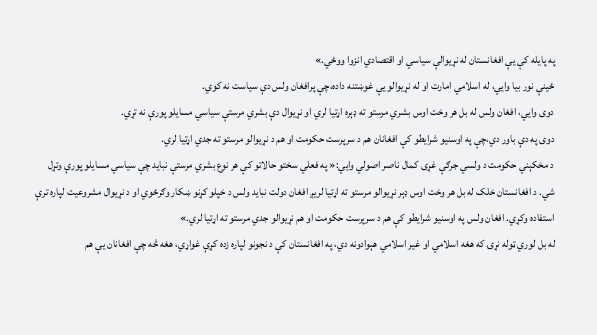په پایله کې یې افغانستان له نړیوالې سیاسي او اقتصادي انزوا ووځي.»
ځینې نور بیا وايي، له اسلامي امارت او له نړیوالو یې غوښتنه داده،چې پرافغان ولس دې سیاست نه کوي.
دوی وايي، افغان ولس له بل هر وخت اوس بشري مرستو ته ډېره اړتیا لري او نړیوال دې بشري مرستې سیاسي مسایلو پورې نه تړي.
دوی په دې باور دي،چې په اوسنیو شرایطو کې افغانان هم د سرپرست حکومت او هم د نړیوالو مرستو ته جدي اړتیا لري.
د مخکېني حکومت د ولسي جرګې غړی کمال ناصر اصولي وايي:« په فعلي سختو حالاتو کې هر نوع بشري مرستې نباید چې سیاسي مسایلو پورې وتړل شي. د افغانستان خلک له بل هر وخت اوس ډېر نړیوالو مرستو ته اړتیا لريږ افغان دولت نباید ولس د خپلو کړنو ښکار وګرځوي او د نړیوال مشروعیت لپاره ترې استفاده وکړي. افغان ولس په اوسنیو شرایطو کې هم د سرپرست حکومت او هم نړیوالو جدي مرستو ته اړتیا لري.»
له بل لوري ټوله نړۍ که هغه اسلامي او غیر اسلامي هېوادونه دي، په افغانستان کې د نجونو لپاره زده کړې غواړي، هغه څه چې افغانان یې هم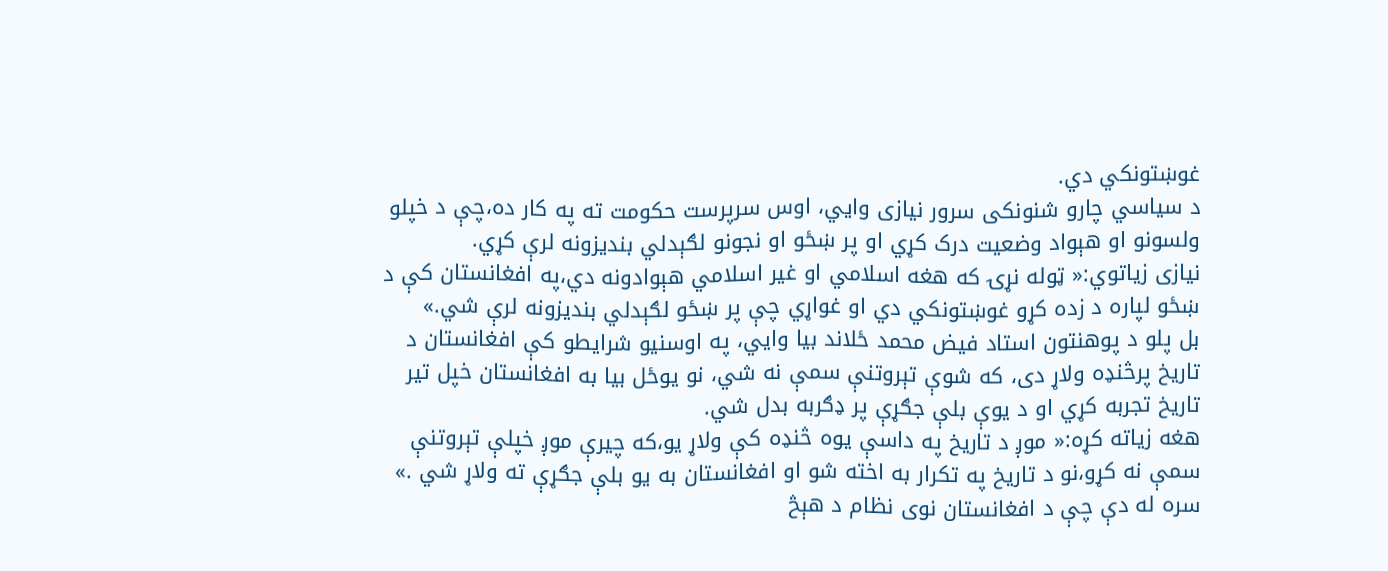غوښتونکي دي.
د سیاسي چارو شنونکی سرور نیازی وايي، اوس سرپرست حکومت ته په کار ده،چې د خپلو ولسونو او هېواد وضعیت درک کړي او پر ښځو او نجونو لګېدلي بندیزونه لرې کړي.
نیازی زیاتوي:« ټوله نړۍ که هغه اسلامي او غیر اسلامي هېوادونه دي،په افغانستان کې د ښځو لپاره د زده کړو غوښتونکي دي او غواړي چې پر ښځو لګېدلي بندیزونه لرې شي.»
بل پلو د پوهنتون استاد فیض محمد ځلاند بیا وايي، په اوسنیو شرایطو کې افغانستان د تاریخ پرڅنډه ولاړ دی، که شوې تېروتنې سمې نه شي، نو یوځل بیا به افغانستان خپل تیر تاریخ تجربه کړي او د یوې بلې جګړې پر ډګربه بدل شي.
هغه زیاته کړه:« موږ د تاریخ په داسې یوه څنډه کې ولاړ یو،که چیرې موږ خپلې تېروتنې سمې نه کړو،نو د تاریخ په تکرار به اخته شو او افغانستان به یو بلې جګړې ته ولاړ شي .»
سره له دې چې د افغانستان نوی نظام د هېڅ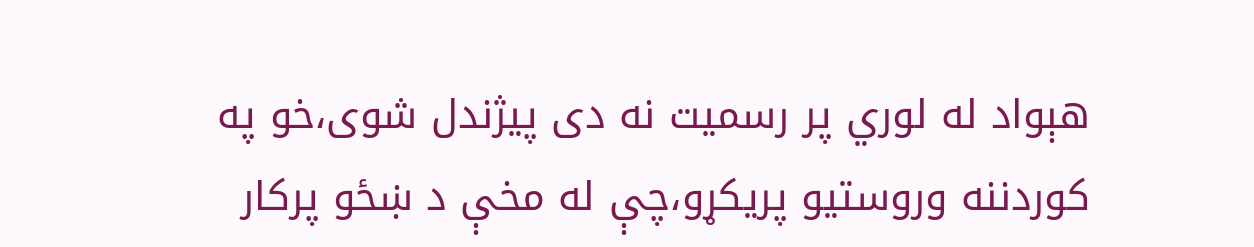هېواد له لوري پر رسمیت نه دی پيژندل شوی،خو په کوردننه وروستیو پریکړو،چې له مخې د ښځو پرکار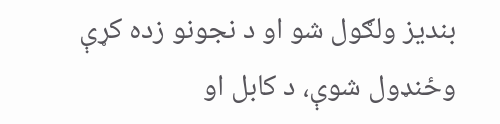بندیز ولګول شو او د نجونو زده کړې وځنډول شوې، د کابل او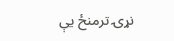نړۍ ترمنځ یې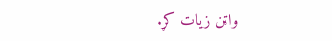واټن زیات کړ.